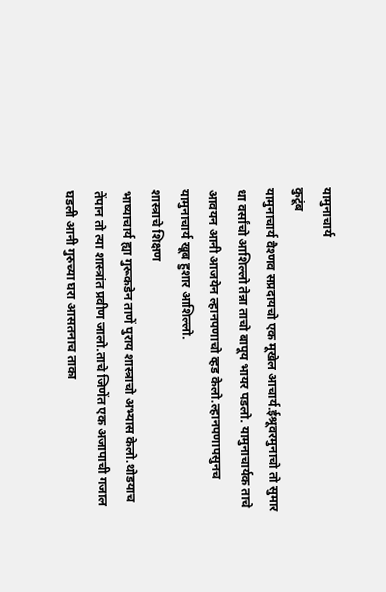यामुनाचार्य
कुटूंब
यामुनाचार्य वैश्णव सप्रदायचो एक मूखेल आचार्य.ईश्रूवरमुनाचो तो सुमार धा वर्सांचो आशिल्लो तेन्ना ताचो बापूय भायर पडलो. यामुनाचार्यक ताचे आवयन आनी आजयेन ल्हानपणाचो व्हड केलो.ल्हानपणापसुनच यामुनाचार्य खूब हुशार आशिल्लो.
शास्त्राचे शिक्षण
भाष्याचार्य ह्या गुरूकडेन ताणें पुराय शास्त्राचो अभ्यास केलो.थोडयाच तेंपान तो त्या शास्त्रांत प्रवीण जालो.ताचे जिणेंत एक अजापाची गजाल घडली आनी गुरुच्या घरा आसतनाच ताका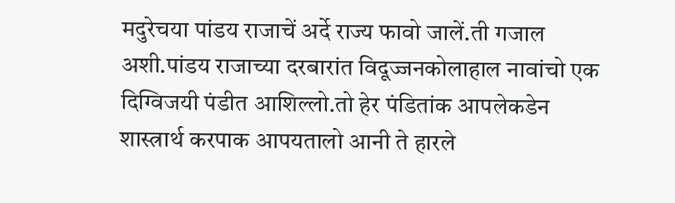मदुरेचया पांडय राजाचें अर्दे राज्य फावो जालें.ती गजाल अशी.पांडय राजाच्या दरबारांत विदूज्जनकोलाहाल नावांचो एक दिग्विजयी पंडीत आशिल्लो.तो हेर पंडितांक आपलेकडेन शास्त्रार्थ करपाक आपयतालो आनी ते हारले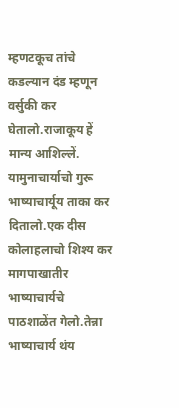म्हणटकूच तांचे कडल्यान दंड म्हणून वर्सुकी कर घेतालो.राजाकूय हें मान्य आशिल्लें. यामुनाचार्याचो गुरू भाष्याचार्यूय ताका कर दितालो.एक दीस कोलाहलाचो शिश्य कर मागपाखातीर भाष्याचार्यचे पाठशाळेंत गेलो.तेन्ना भाष्याचार्य थंय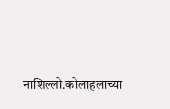नाशिल्लो.कोलाहलाच्या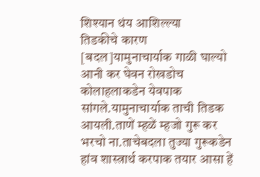शिश्यान थंय आशिल्ल्या
तिडकीचे कारण
[बदल]यामुनाचार्याक गाळी घाल्यो आनी कर घेवन रोखडोच कोलाहलाकडेन येवपाक सांगले.यामुनाचार्याक ताची तिडक आयली.ताणें म्हळें म्हजो गुरू कर भरचो ना.ताचेबदला तुज्या गुरूकडेन हांव शास्त्रार्थ करपाक तयार आसा हें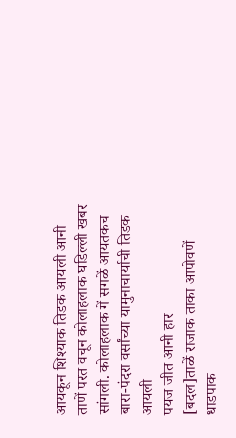आयकून शिश्याक तिडक आयली आनी ताणें परत वचून कोलाहलाक घडिल्ली खबर सांगली. कोलाहलाक गें सगळें आयतकच बारा-पंदरा वर्सांच्या यामुनाचार्याची तिडक आयली
पयज जीत आनी हार
[बदल]ताळें राजाक ताका आपोवणें धाडपाक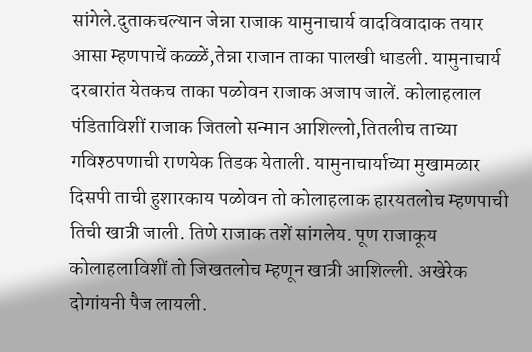सांगेले.दुताकचल्यान जेन्ना राजाक यामुनाचार्य वादविवादाक तयार आसा म्हणपाचें कळ्ळें,तेन्ना राजान ताका पालखी धाडली. यामुनाचार्य दरबारांत येतकच ताका पळोवन राजाक अजाप जालें. कोलाहलाल पंडिताविशीं राजाक जितलो सन्मान आशिल्लो,तितलीच ताच्या गविश्ठपणाची राणयेक तिडक येताली. यामुनाचार्याच्या मुखामळार दिसपी ताची हुशारकाय पळोवन तो कोलाहलाक हारयतलोच म्हणपाची तिची खात्री जाली. तिणे राजाक तशें सांगलेय. पूण राजाकूय कोलाहलाविशीं तो जिखतलोच म्हणून खात्री आशिल्ली. अखेरेक दोगांयनी पैज लायली.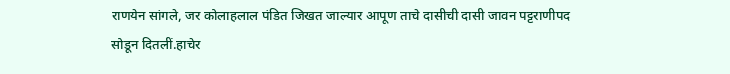राणयेन सांगले, जर कोलाहलाल पंडित जिखत जाल्यार आपूण ताचे दासीची दासी जावन पट्टराणीपद सोडून दितलीं.हाचेर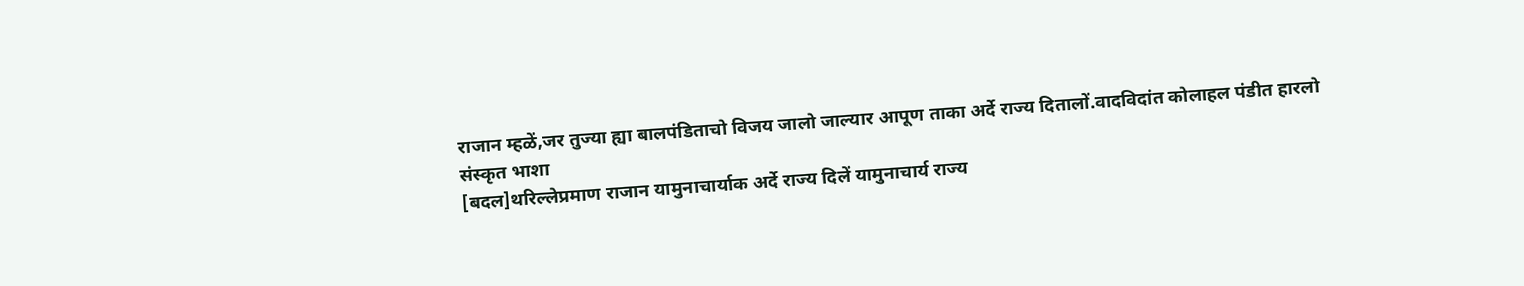राजान म्हळें,जर तुज्या ह्या बालपंडिताचो विजय जालो जाल्यार आपूण ताका अर्दे राज्य दितालों.वादविदांत कोलाहल पंडीत हारलो
संस्कृत भाशा
[बदल]थरिल्लेप्रमाण राजान यामुनाचार्याक अर्दे राज्य दिलें यामुनाचार्य राज्य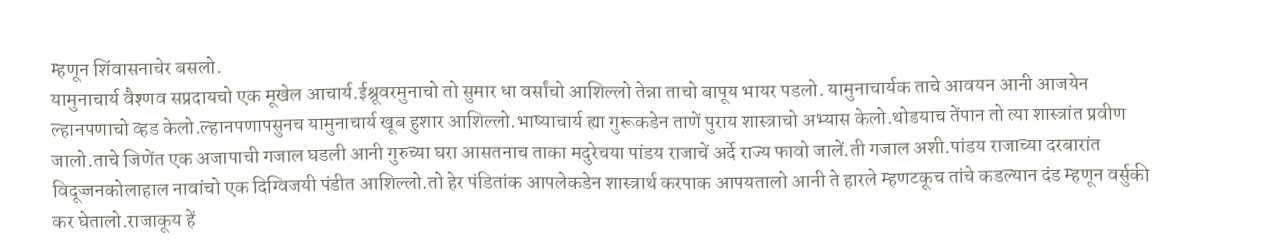म्हणून शिंवासनाचेर बसलो.
यामुनाचार्य वैश्णव सप्रदायचो एक मूखेल आचार्य.ईश्रूवरमुनाचो तो सुमार धा वर्सांचो आशिल्लो तेन्ना ताचो बापूय भायर पडलो. यामुनाचार्यक ताचे आवयन आनी आजयेन ल्हानपणाचो व्हड केलो.ल्हानपणापसुनच यामुनाचार्य खूब हुशार आशिल्लो.भाष्याचार्य ह्या गुरूकडेन ताणें पुराय शास्त्राचो अभ्यास केलो.थोडयाच तेंपान तो त्या शास्त्रांत प्रवीण जालो.ताचे जिणेंत एक अजापाची गजाल घडली आनी गुरुच्या घरा आसतनाच ताका मदुरेचया पांडय राजाचें अर्दे राज्य फावो जालें.ती गजाल अशी.पांडय राजाच्या दरबारांत विदूज्जनकोलाहाल नावांचो एक दिग्विजयी पंडीत आशिल्लो.तो हेर पंडितांक आपलेकडेन शास्त्रार्थ करपाक आपयतालो आनी ते हारले म्हणटकूच तांचे कडल्यान दंड म्हणून वर्सुकी कर घेतालो.राजाकूय हें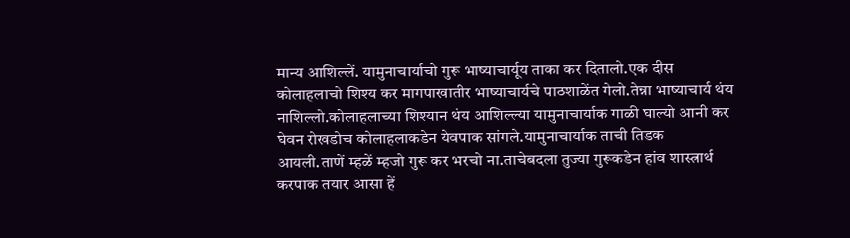मान्य आशिल्लें. यामुनाचार्याचो गुरू भाष्याचार्यूय ताका कर दितालो.एक दीस कोलाहलाचो शिश्य कर मागपाखातीर भाष्याचार्यचे पाठशाळेंत गेलो.तेन्ना भाष्याचार्य थंय नाशिल्लो.कोलाहलाच्या शिश्यान थंय आशिल्ल्या यामुनाचार्याक गाळी घाल्यो आनी कर घेवन रोखडोच कोलाहलाकडेन येवपाक सांगले.यामुनाचार्याक ताची तिडक आयली.ताणें म्हळें म्हजो गुरू कर भरचो ना.ताचेबदला तुज्या गुरूकडेन हांव शास्त्रार्थ करपाक तयार आसा हें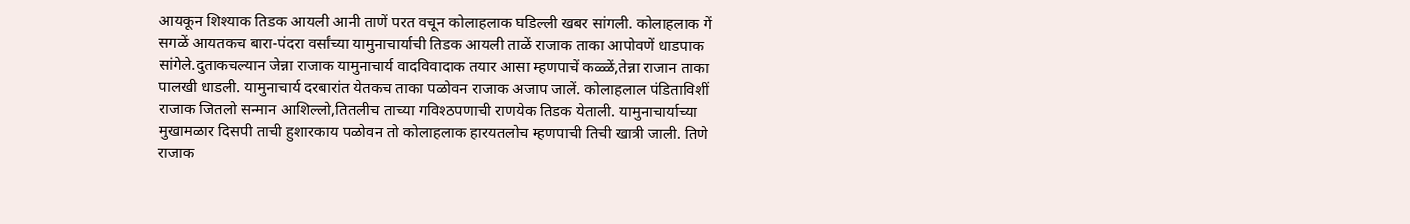आयकून शिश्याक तिडक आयली आनी ताणें परत वचून कोलाहलाक घडिल्ली खबर सांगली. कोलाहलाक गें सगळें आयतकच बारा-पंदरा वर्सांच्या यामुनाचार्याची तिडक आयली ताळें राजाक ताका आपोवणें धाडपाक सांगेले.दुताकचल्यान जेन्ना राजाक यामुनाचार्य वादविवादाक तयार आसा म्हणपाचें कळ्ळें,तेन्ना राजान ताका पालखी धाडली. यामुनाचार्य दरबारांत येतकच ताका पळोवन राजाक अजाप जालें. कोलाहलाल पंडिताविशीं राजाक जितलो सन्मान आशिल्लो,तितलीच ताच्या गविश्ठपणाची राणयेक तिडक येताली. यामुनाचार्याच्या मुखामळार दिसपी ताची हुशारकाय पळोवन तो कोलाहलाक हारयतलोच म्हणपाची तिची खात्री जाली. तिणे राजाक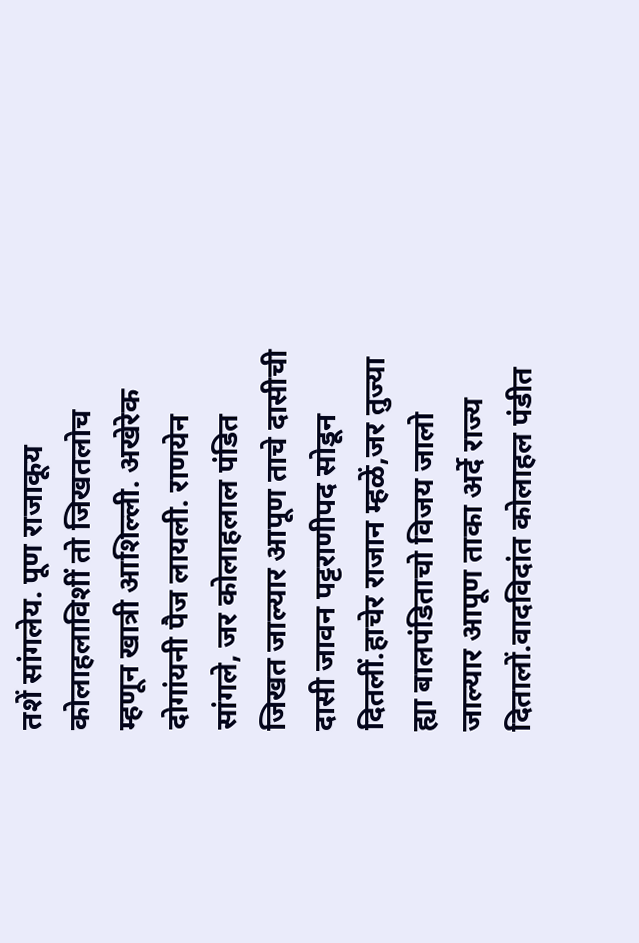तशें सांगलेय. पूण राजाकूय कोलाहलाविशीं तो जिखतलोच म्हणून खात्री आशिल्ली. अखेरेक दोगांयनी पैज लायली. राणयेन सांगले, जर कोलाहलाल पंडित जिखत जाल्यार आपूण ताचे दासीची दासी जावन पट्टराणीपद सोडून दितलीं.हाचेर राजान म्हळें,जर तुज्या ह्या बालपंडिताचो विजय जालो जाल्यार आपूण ताका अर्दे राज्य दितालों.वादविदांत कोलाहल पंडीत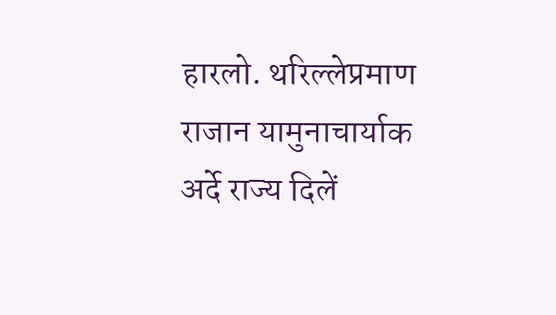हारलो. थरिल्लेप्रमाण राजान यामुनाचार्याक अर्दे राज्य दिलें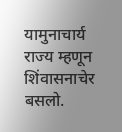यामुनाचार्य राज्य म्हणून शिंवासनाचेर बसलो.